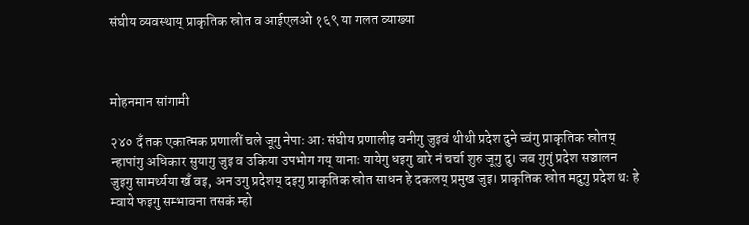संघीय व्यवस्थाय् प्राकृतिक स्रोत व आईएलओ १६९ या गलत व्याख्या



मोहनमान सांगामी

२४० दँ तक एकात्मक प्रणालीं चले जूगु नेपाः आः संघीय प्रणालीइ वनीगु जुइवं थीथी प्रदेश दुने च्वंगु प्राकृतिक स्रोतय् न्हापांगु अधिकार सुयागु जुइ व उकिया उपभोग गय् यानाः यायेगु धइगु बारे नं चर्चा शुरु जूगु दु। जब गुगुं प्रदेश सञ्चालन जुइगु सामर्थ्यया खँ वइ, अन उगु प्रदेशय् दइगु प्राकृतिक स्रोत साधन हे दकलय् प्रमुख जुइ। प्राकृतिक स्रोत मदुगु प्रदेश थः हे म्वाये फइगु सम्भावना तसकं म्हो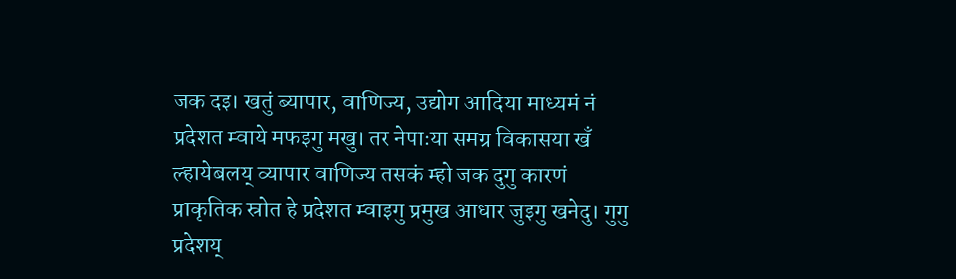जक दइ। खतुं ब्यापार, वाणिज्य, उद्योग आदिया माध्यमं नं प्रदेशत म्वाये मफइगु मखु। तर नेपाःया समग्र विकासया खँ ल्हायेबलय् व्यापार वाणिज्य तसकं म्हो जक दुगु कारणं प्राकृतिक स्रोत हे प्रदेशत म्वाइगु प्रमुख आधार जुइगु खनेदु। गुगु प्रदेशय्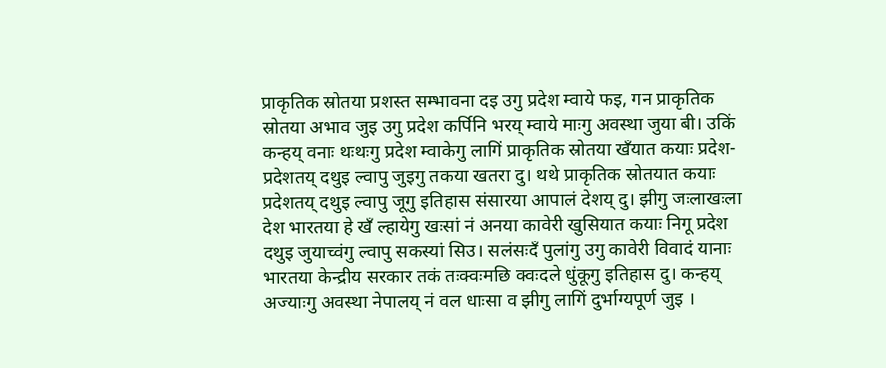प्राकृतिक स्रोतया प्रशस्त सम्भावना दइ उगु प्रदेश म्वाये फइ, गन प्राकृतिक स्रोतया अभाव जुइ उगु प्रदेश कर्पिनि भरय् म्वाये माःगु अवस्था जुया बी। उकिं कन्हय् वनाः थःथःगु प्रदेश म्वाकेगु लागिं प्राकृतिक स्रोतया खँयात कयाः प्रदेश-प्रदेशतय् दथुइ ल्वापु जुइगु तकया खतरा दु। थथे प्राकृतिक स्रोतयात कयाः प्रदेशतय् दथुइ ल्वापु जूगु इतिहास संसारया आपालं देशय् दु। झीगु जःलाखःला देश भारतया हे खँ ल्हायेगु खःसां नं अनया कावेरी खुसियात कयाः निगू प्रदेश दथुइ जुयाच्वंगु ल्वापु सकस्यां सिउ। सलंसःदँ पुलांगु उगु कावेरी विवादं यानाः भारतया केन्द्रीय सरकार तकं तःक्वःमछि क्वःदले धुंकूगु इतिहास दु। कन्हय् अज्याःगु अवस्था नेपालय् नं वल धाःसा व झीगु लागिं दुर्भाग्यपूर्ण जुइ ।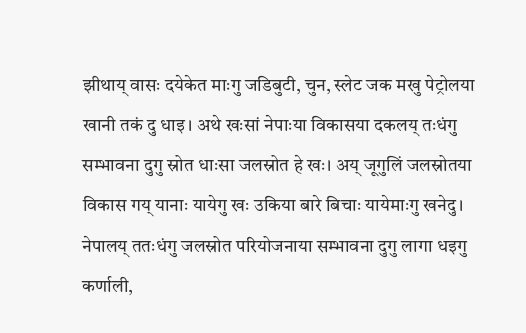झीथाय् वासः दयेकेत माःगु जडिबुटी, चुन, स्लेट जक मखु पेट्रोलया खानी तकं दु धाइ। अथे खःसां नेपाःया विकासया दकलय् तःधंगु सम्भावना दुगु स्रोत धाःसा जलस्रोत हे खः। अय् जूगुलिं जलस्रोतया विकास गय् यानाः यायेगु खः उकिया बारे बिचाः यायेमाःगु खनेदु। नेपालय् ततःधंगु जलस्रोत परियोजनाया सम्भावना दुगु लागा धइगु कर्णाली,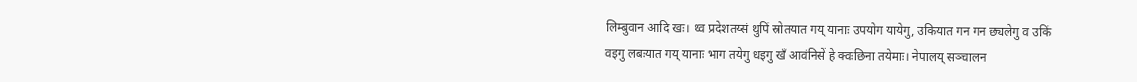लिम्बुवान आदि खः। थ्व प्रदेशतय्सं थुपिं स्रोतयात गय् यानाः उपयोग यायेगु, उकियात गन गन छ्यलेगु व उकिं वइगु लबःयात गय् यानाः भाग तयेगु धइगु खँ आवंनिसें हे क्वःछिना तयेमाः। नेपालय् सञ्चालन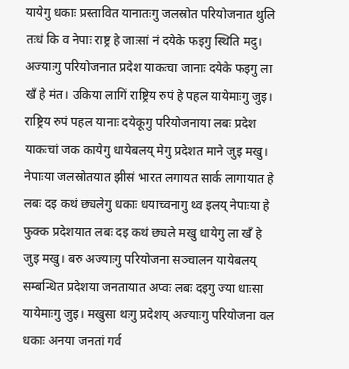यायेगु धकाः प्रस्तावित यानातःगु जलस्रोत परियोजनात थुलि तःधं कि व नेपाः राष्ट्र हे जाःसां नं दयेके फइगु स्थिति मदु। अज्याःगु परियोजनात प्रदेश याकःचा जानाः दयेके फइगु ला खँ हे मंत। उकिया लागिं राष्ट्रिय रुपं हे पहल यायेमाःगु जुइ। राष्ट्रिय रुपं पहल यानाः दयेकूगु परियोजनाया लबः प्रदेश याकःचां जक कायेगु धायेबलय् मेगु प्रदेशत माने जुइ मखु। नेपाःया जलस्रोतयात झीसं भारत लगायत सार्क लागायात हे लबः दइ कथं छ्यलेगु धकाः धयाच्वनागु थ्व इलय् नेपाःया हे फुक्क प्रदेशयात लबः दइ कथं छ्यले मखु धायेगु ला खँ हे जुइ मखु। बरु अज्याःगु परियोजना सञ्चालन यायेबलय् सम्बन्धित प्रदेशया जनतायात अप्वः लबः दइगु ज्या धाःसा यायेमाःगु जुइ। मखुसा थःगु प्रदेशय् अज्याःगु परियोजना वल धकाः अनया जनतां गर्व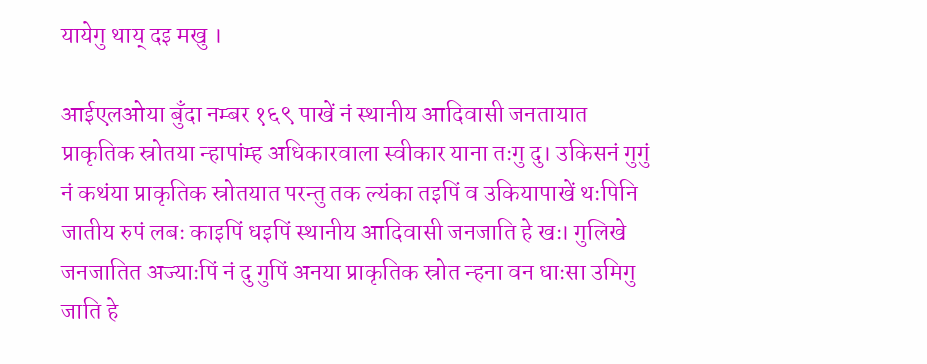यायेगु थाय् दइ मखु ।

आईएलओया बुँदा नम्बर १६९ पाखें नं स्थानीय आदिवासी जनतायात प्राकृतिक स्रोतया न्हापांम्ह अधिकारवाला स्वीकार याना तःगु दु। उकिसनं गुगुं नं कथंया प्राकृतिक स्रोतयात परन्तु तक ल्यंका तइपिं व उकियापाखें थःपिनि जातीय रुपं लबः काइपिं धइपिं स्थानीय आदिवासी जनजाति हे खः। गुलिखे जनजातित अज्याःपिं नं दु गुपिं अनया प्राकृतिक स्रोत न्हना वन धाःसा उमिगु जाति हे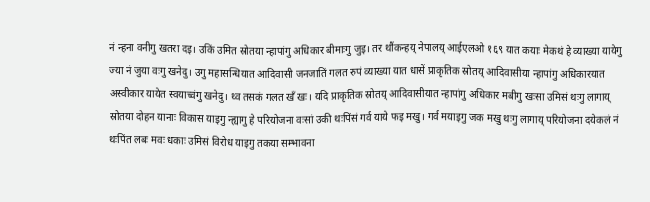नं न्हना वनीगु खतरा दइ। उकिं उमित स्रोतया न्हापांगु अधिकार बीमाःगु जुइ। तर थौंकन्हय् नेपालय् आईएलओ १६९ यात कयाः मेकथं हे व्याख्या यायेगु ज्या नं जुया वःगु खनेदु। उगु महासन्धियात आदिवासी जनजातिं गलत रुपं व्याख्या यात धासें प्राकृतिक स्रोतय् आदिवासीया न्हापांगु अधिकारयात अस्वीकार यायेत स्वयाच्वंगु खनेदु। थ्व तसकं गलत खँ खः। यदि प्राकृतिक स्रोतय् आदिवासीयात न्हापांगु अधिकार मबीगु खःसा उमिसं थःगु लागाय् स्रोतया दोहन यानाः विकास याइगु न्ह्यागु हे परियोजना वःसां उकी थःपिंसं गर्व याये फइ मखु। गर्व मयाइगु जक मखु थःगु लागाय् परियोजना दयेकलं नं थःपिंत लबः मवः धकाः उमिसं विरोध याइगु तकया सम्भावना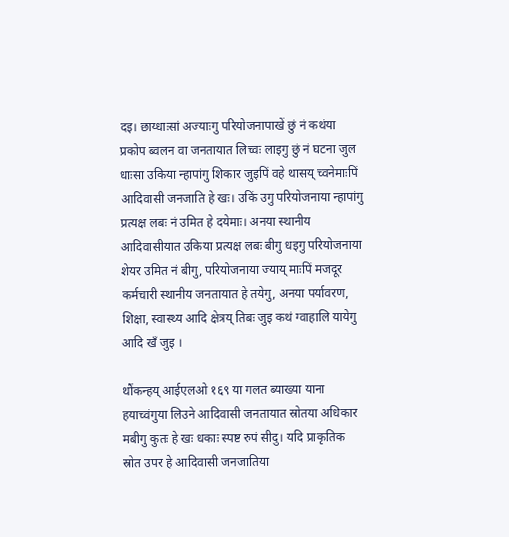दइ। छाय्धाःसां अज्याःगु परियोजनापाखें छुं नं कथंया प्रकोप ब्वलन वा जनतायात लिच्वः लाइगु छुं नं घटना जुल धाःसा उकिया न्हापांगु शिकार जुइपिं वहे थासय् च्वनेमाःपिं आदिवासी जनजाति हे खः। उकिं उगु परियोजनाया न्हापांगु प्रत्यक्ष लबः नं उमित हे दयेमाः। अनया स्थानीय आदिवासीयात उकिया प्रत्यक्ष लबः बीगु धइगु परियोजनाया शेयर उमित नं बीगु, परियोजनाया ज्याय् माःपिं मजदूर कर्मचारी स्थानीय जनतायात हे तयेगु, अनया पर्यावरण, शिक्षा, स्वास्थ्य आदि क्षेत्रय् तिबः जुइ कथं ग्वाहालि यायेगु आदि खँ जुइ ।

थौंकन्हय् आईएलओ १६९ या गलत ब्याख्या याना हयाच्वंगुया लिउने आदिवासी जनतायात स्रोतया अधिकार मबीगु कुतः हे खः धकाः स्पष्ट रुपं सीदु। यदि प्राकृतिक स्रोत उपर हे आदिवासी जनजातिया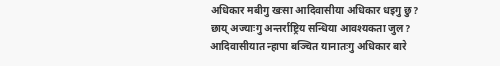अधिकार मबीगु खःसा आदिवासीया अधिकार धइगु छु? छाय् अज्याःगु अन्तर्राष्ट्रिय सन्धिया आवश्यकता जुल? आदिवासीयात न्हापा बञ्चित यानातःगु अधिकार बारे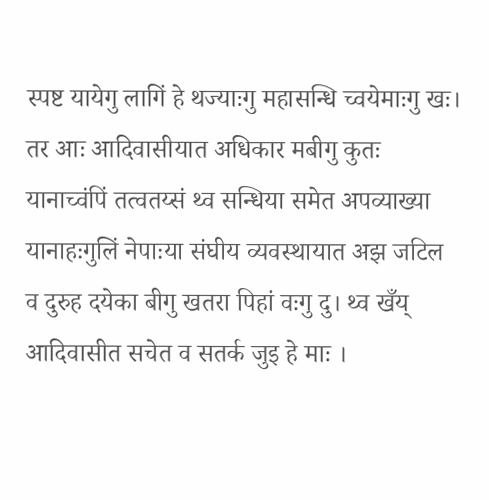स्पष्ट यायेगु लागिं हे थज्याःगु महासन्धि च्वयेमाःगु खः। तर आः आदिवासीयात अधिकार मबीगु कुतः यानाच्वंपिं तत्वतय्सं थ्व सन्धिया समेत अपव्याख्या यानाहःगुलिं नेपाःया संघीय व्यवस्थायात अझ जटिल व दुरुह दयेका बीगु खतरा पिहां वःगु दु। थ्व खँय् आदिवासीत सचेत व सतर्क जुइ हे माः ।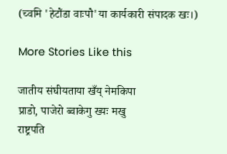(च्वमि 'हेटौंडा वाःपौ'या कार्यकारी संपादक खः।)

More Stories Like this

जातीय संघीयताया खँय् नेमकिपा
प्राडो, पाजेरो ब्वाकेगु ख्यः मखु
राष्ट्रपति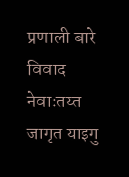प्रणाली बारे विवाद
नेवाःतय्त जागृत याइगु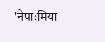'नेपाःमिया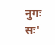नुगः सः'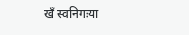खँ स्वनिगःया